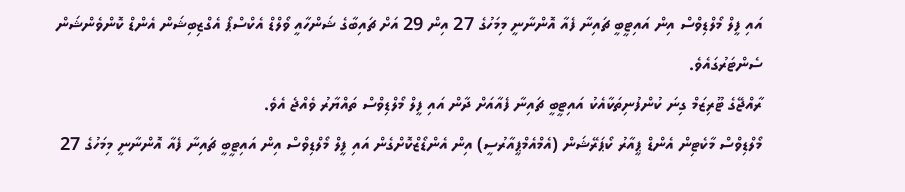އައި ފީލް މޯލްޑިވްސް އިން އައިޓީބީ ޗައިނާ ފެއާ އޮންނާނީ މިމަހުގެ 27 އިން 29 އަށް ޗައިބާގެ ޝަންހާއީ ވޯލްޑް އެކްސްޕޯ އެގްޒިބިޝަން އެންޑް ކޮންވެންޝަން ސެންޓަރުގައެވެ.
ރާއްޖޭގެ ޓޫރިޒަމް ގިނަ ކުންފުނިތަކާއެކު އައިޓީބީ ޗައިނާ ފެއާއަށް ދާން އައި ފީލް މޯލްޑިވްސް ތައްޔާރު ވެއްޖެ އެވެ.
މޯލްޑިވްސް މާކެޓިން އެންޑް ޕީއާރު ކޯޕަރޭޝަން (އެމްއެމްޕީއާރުސީ) އިން އެންޑޯޒްކޮށްގެން އައި ފީލް މޯލްޑިވްސް އިން އައިޓީބީ ޗައިނާ ފެއާ އޮންނާނީ މިމަހުގެ 27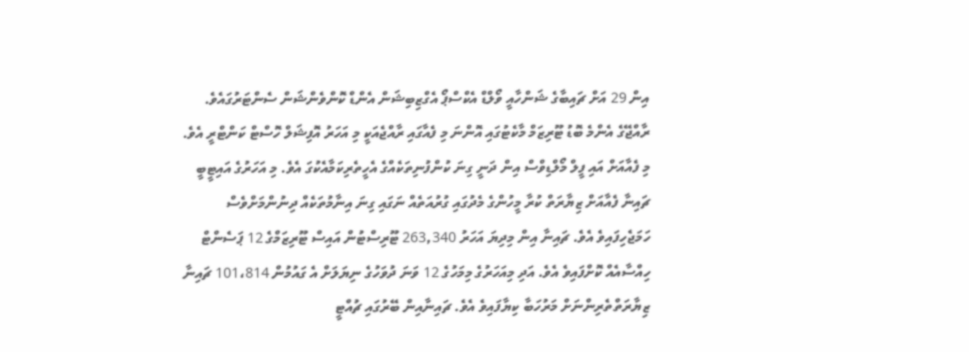އިން 29 އަށް ޗައިބާގެ ޝަންހާއީ ވޯލްޑް އެކްސްޕޯ އެގްޒިބިޝަން އެންޑް ކޮންވެންޝަން ސެންޓަރުގައެވެ.
ރާއްޖޭގެ އެންމެ ބޮޑު ޓޫރިޒަމް މާކެޓުގައި އޮންނަ މި ފެއާގައި ރާއްޖެއަކީ މި އަހަރު އޮފިޝަލް ހޮސްޓް ކަންޓްރީ އެވެ. މި ފެއާއަށް އައި ފީލް މޯލްޑިވްސް އިން ދަނީ ގިނަ ކުންފުނިތަކެއްގެ އެހީތެރިކަމާއެކުގަ އެވެ. މި އަހަރުގެ އައިޓީބީ ޗައިނާ ފެއާއަށް ޒިޔާރަތް ކުރާ މީހުންގެ މެދުގައި ގުރުއަތެއް ނަގައި ގިނަ އިނާމުތަކެއް ދިނުންމަށްވެސް ހަމަޖެހިފައިވެ އެވެ. ޗައިނާ އިން މިދިޔަ އަހަރު 263,340 ޓޫރިސްޓުން އައިސް ޓޫރިޒަމްގެ 12 ޕަސެންޓް ހިއްސާއެއް ކޮށްފައިވެ އެވެ. އަދި މިއަހަރުގެ މިމަހުގެ 12 ވަނަ ދުވަހުގެ ނިޔަލަށް އެ ގައުމުން 101،814 ޗައިނާ ޒިޔާރަތްތެރިންނަށް މަރުހަބާ ކިޔާފައިވެ އެވެ. ޗައިނާއިން ބޭރުގައި ޗުއްޓީ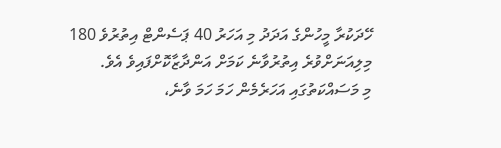ހޭދަކުރާ މީހުންގެ އަދަދު މި އަހަރު 40 ޕަސެންޓް އިތުރުވެ 180 މިލިއަނަށްވުރެ އިތުރުވާނެ ކަމަށް އަންދާޒާކޮށްފައިވެ އެވެ.
މި މަސައްކަތުގައި އަހަރެމެން ހަމަ ހަމަ ވާނެ،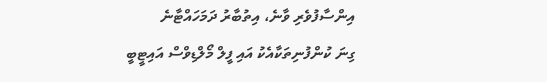އިންސާފުވެރި ވާނެ، އިތުބާރު ދަމަހައްޓާނެ
ގިނަ ކުންފުނިތަކާއެކު އައި ފީލް މޯލްޑިވްސް އައިޓީބީ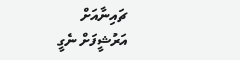ޗައިނާއަށް
އަރުޝީފަށް ނެގީ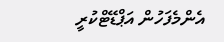އެންމެފަހުން އަޕްޑޭޓްކުރީ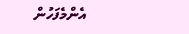އެންމެފަހުން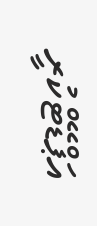އަޕްޑޭޓްކުރީ